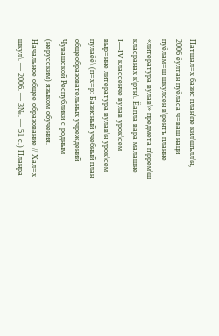Патшал=х базис план\пе кил\шълл\н, 2006 ёултан пуёласа ч=ваш наци пуёлам=ш шкулсен в\рентъ планне «литература вулав\» предмета п\ррем\ш класранах к\ртн\. Ёапла вара малашне I—IV классенче вулав урок\сем выр=нне литература вулав\н урок\сем пулаёё\ (п=х=р: Базисный учебный план общеобразовательных учреждений Чувашской Республики с родным (нерусским) языком обучения. Начальное общее образование // Хал=х шкул\. — 2006. — 3№. — 51 с.) Планра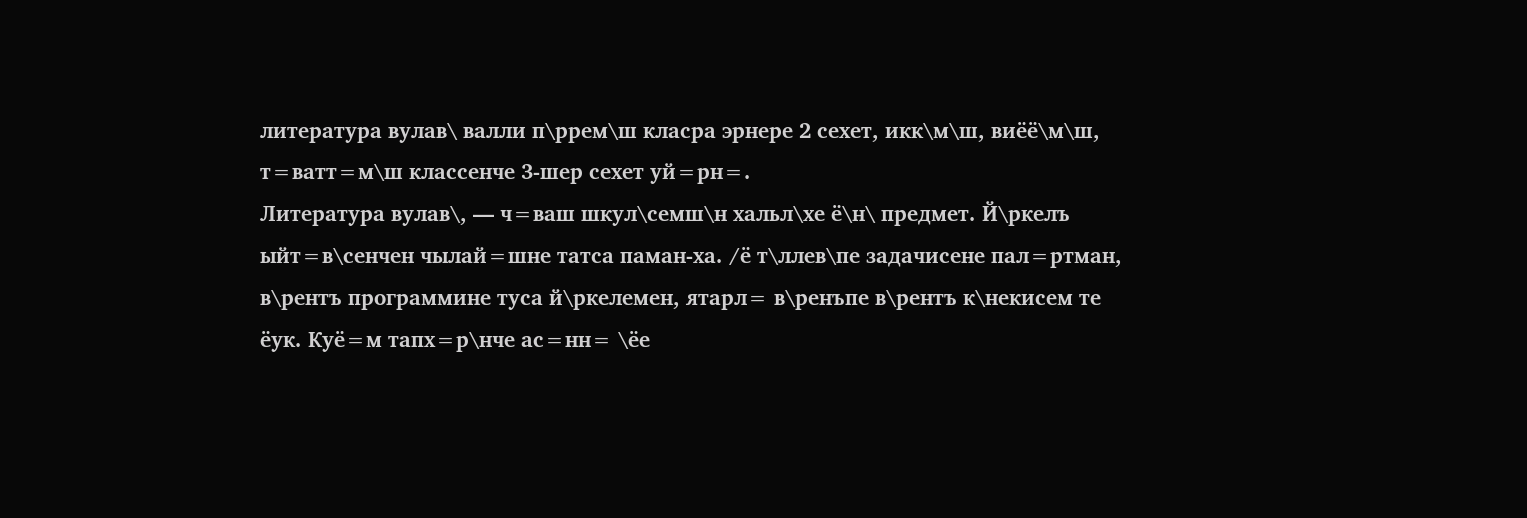литература вулав\ валли п\ррем\ш класра эрнере 2 сехет, икк\м\ш, виёё\м\ш, т=ватт=м\ш классенче 3-шер сехет уй=рн=.
Литература вулав\, — ч=ваш шкул\семш\н хальл\хе ё\н\ предмет. Й\ркелъ ыйт=в\сенчен чылай=шне татса паман-ха. /ё т\ллев\пе задачисене пал=ртман, в\рентъ программине туса й\ркелемен, ятарл= в\ренъпе в\рентъ к\некисем те ёук. Куё=м тапх=р\нче ас=нн= \ёе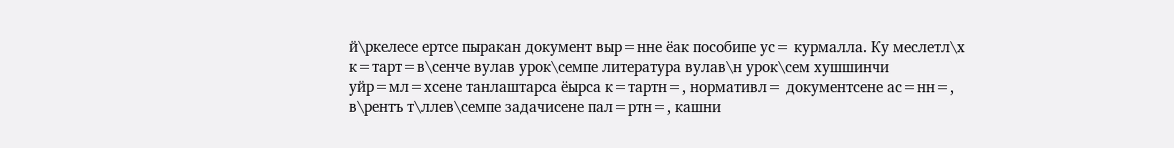й\ркелесе ертсе пыракан документ выр=нне ёак пособипе ус= курмалла. Ку меслетл\х к=тарт=в\сенче вулав урок\семпе литература вулав\н урок\сем хушшинчи уйр=мл=хсене танлаштарса ёырса к=тартн=, нормативл= документсене ас=нн=, в\рентъ т\ллев\семпе задачисене пал=ртн=, кашни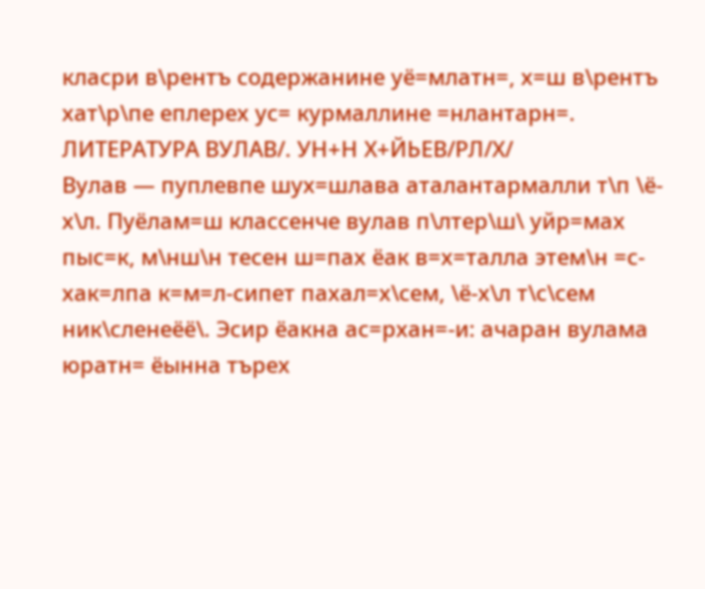класри в\рентъ содержанине уё=млатн=, х=ш в\рентъ хат\р\пе еплерех ус= курмаллине =нлантарн=.
ЛИТЕРАТУРА ВУЛАВ/. УН+Н Х+ЙЬЕВ/РЛ/Х/
Вулав — пуплевпе шух=шлава аталантармалли т\п \ё-х\л. Пуёлам=ш классенче вулав п\лтер\ш\ уйр=мах пыс=к, м\нш\н тесен ш=пах ёак в=х=талла этем\н =с-хак=лпа к=м=л-сипет пахал=х\сем, \ё-х\л т\с\сем ник\сленеёё\. Эсир ёакна ас=рхан=-и: ачаран вулама юратн= ёынна търех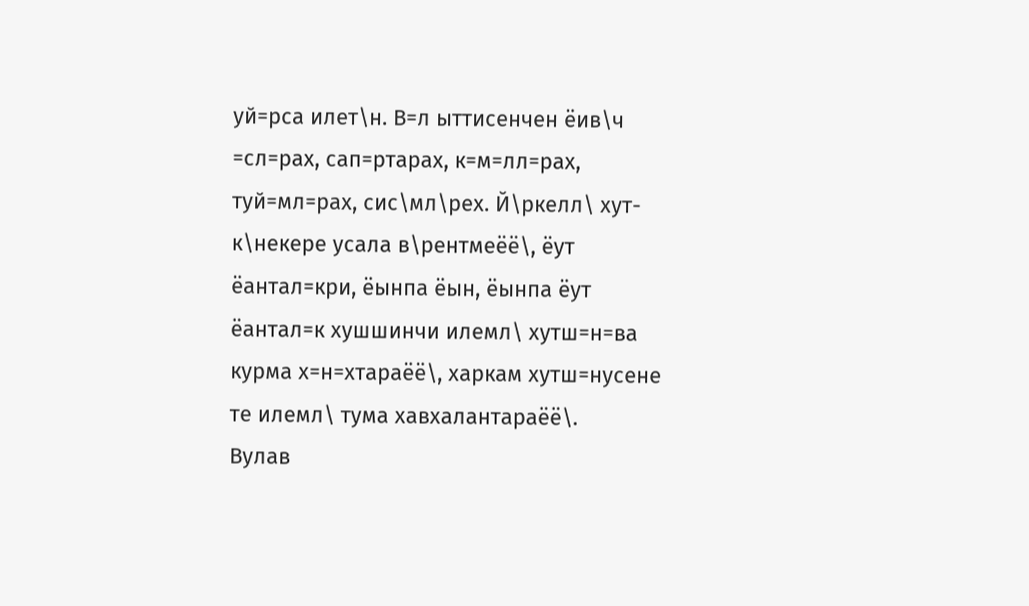уй=рса илет\н. В=л ыттисенчен ёив\ч =сл=рах, сап=ртарах, к=м=лл=рах, туй=мл=рах, сис\мл\рех. Й\ркелл\ хут-к\некере усала в\рентмеёё\, ёут ёантал=кри, ёынпа ёын, ёынпа ёут ёантал=к хушшинчи илемл\ хутш=н=ва курма х=н=хтараёё\, харкам хутш=нусене те илемл\ тума хавхалантараёё\.
Вулав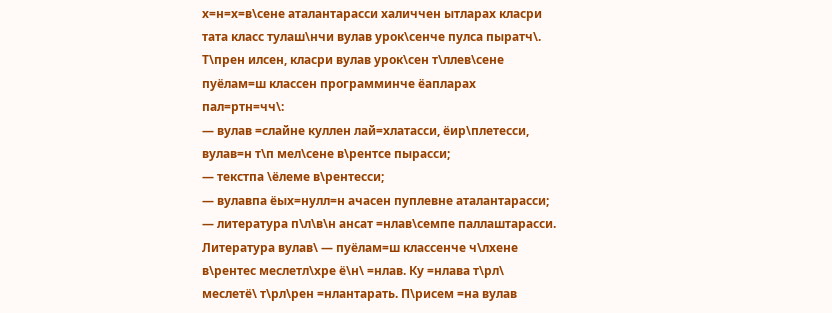х=н=х=в\сене аталантарасси халиччен ытларах класри тата класс тулаш\нчи вулав урок\сенче пулса пыратч\. Т\прен илсен, класри вулав урок\сен т\ллев\сене пуёлам=ш классен программинче ёапларах пал=ртн=чч\:
— вулав =слайне куллен лай=хлатасси, ёир\плетесси, вулав=н т\п мел\сене в\рентсе пырасси;
— текстпа \ёлеме в\рентесси;
— вулавпа ёых=нулл=н ачасен пуплевне аталантарасси;
— литература п\л\в\н ансат =нлав\семпе паллаштарасси.
Литература вулав\ — пуёлам=ш классенче ч\лхене в\рентес меслетл\хре ё\н\ =нлав. Ку =нлава т\рл\ меслетё\ т\рл\рен =нлантарать. П\рисем =на вулав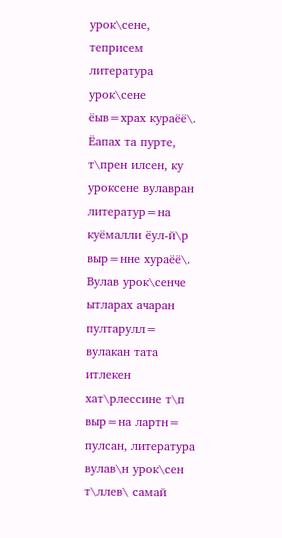урок\сене, теприсем литература урок\сене ёыв=храх кураёё\. Ёапах та пурте, т\прен илсен, ку уроксене вулавран литератур=на куёмалли ёул-й\р выр=нне хураёё\.
Вулав урок\сенче ытларах ачаран пултарулл= вулакан тата итлекен хат\рлессине т\п выр=на лартн= пулсан, литература вулав\н урок\сен т\ллев\ самай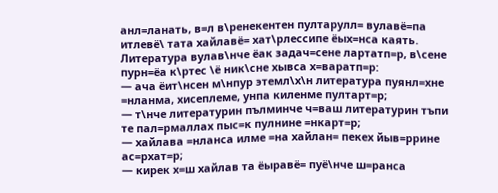анл=ланать, в=л в\ренекентен пултарулл= вулавё=па итлевё\ тата хайлавё= хат\рлессипе ёых=нса каять. Литература вулав\нче ёак задач=сене лартатп=р, в\сене пурн=ёа к\ртес \ё ник\сне хывса х=варатп=р:
— ача ёит\нсен м\нпур этемл\х\н литература пуянл=хне =нланма, хисеплеме, унпа киленме пултарт=р;
— т\нче литературин пълминче ч=ваш литературин тъпи те пал=рмаллах пыс=к пулнине =нкарт=р;
— хайлава =нланса илме =на хайлан= пекех йыв=ррине ас=рхат=р;
— кирек х=ш хайлав та ёыравё= пуё\нче ш=ранса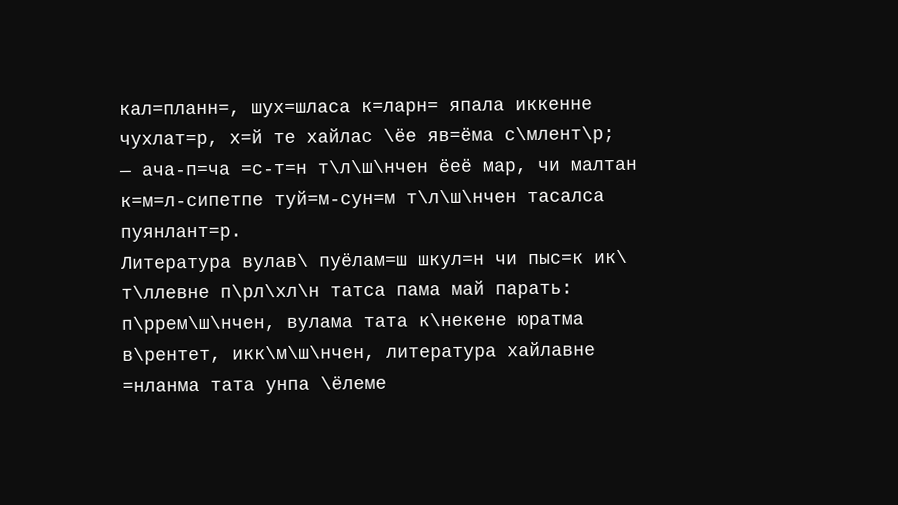кал=планн=, шух=шласа к=ларн= япала иккенне чухлат=р, х=й те хайлас \ёе яв=ёма с\млент\р;
— ача-п=ча =с-т=н т\л\ш\нчен ёеё мар, чи малтан к=м=л-сипетпе туй=м-сун=м т\л\ш\нчен тасалса пуянлант=р.
Литература вулав\ пуёлам=ш шкул=н чи пыс=к ик\ т\ллевне п\рл\хл\н татса пама май парать: п\ррем\ш\нчен, вулама тата к\некене юратма в\рентет, икк\м\ш\нчен, литература хайлавне =нланма тата унпа \ёлеме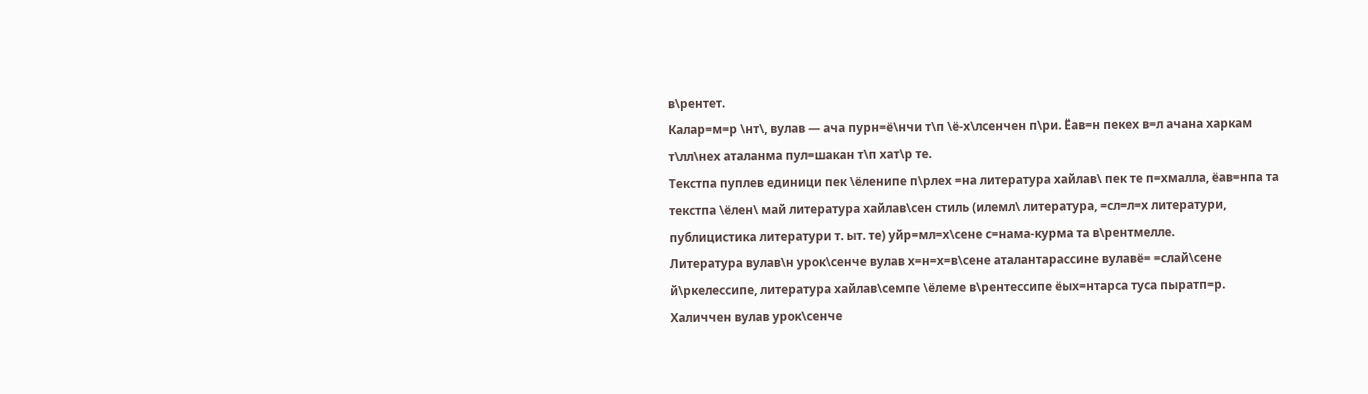в\рентет.
Калар=м=р \нт\, вулав — ача пурн=ё\нчи т\п \ё-х\лсенчен п\ри. Ёав=н пекех в=л ачана харкам т\лл\нех аталанма пул=шакан т\п хат\р те.
Текстпа пуплев единици пек \ёленипе п\рлех =на литература хайлав\ пек те п=хмалла, ёав=нпа та текстпа \ёлен\ май литература хайлав\сен стиль (илемл\ литература, =сл=л=х литератури, публицистика литератури т. ыт. те) уйр=мл=х\сене с=нама-курма та в\рентмелле.
Литература вулав\н урок\сенче вулав х=н=х=в\сене аталантарассине вулавё= =слай\сене й\ркелессипе, литература хайлав\семпе \ёлеме в\рентессипе ёых=нтарса туса пыратп=р. Халиччен вулав урок\сенче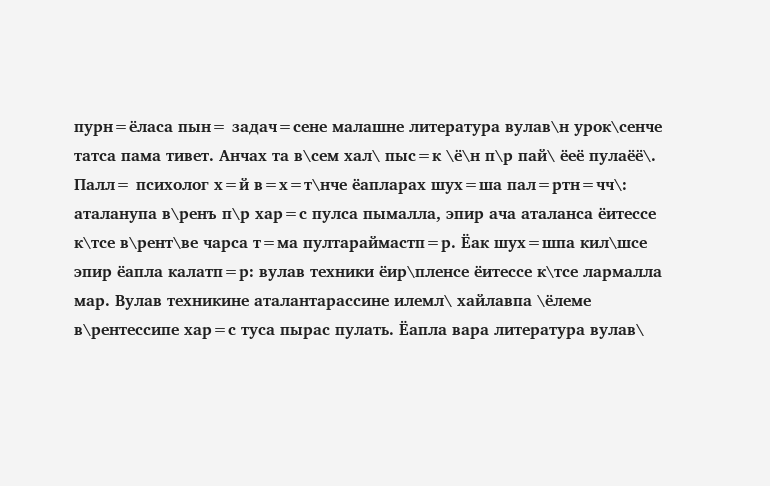пурн=ёласа пын= задач=сене малашне литература вулав\н урок\сенче татса пама тивет. Анчах та в\сем хал\ пыс=к \ё\н п\р пай\ ёеё пулаёё\. Палл= психолог х=й в=х=т\нче ёапларах шух=ша пал=ртн=чч\: аталанупа в\ренъ п\р хар=с пулса пымалла, эпир ача аталанса ёитессе к\тсе в\рент\ве чарса т=ма пултараймастп=р. Ёак шух=шпа кил\шсе эпир ёапла калатп=р: вулав техники ёир\пленсе ёитессе к\тсе лармалла мар. Вулав техникине аталантарассине илемл\ хайлавпа \ёлеме в\рентессипе хар=с туса пырас пулать. Ёапла вара литература вулав\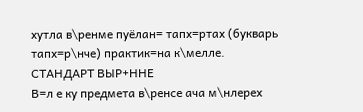хутла в\ренме пуёлан= тапх=ртах (букварь тапх=р\нче) практик=на к\мелле.
СТАНДАРТ ВЫР+ННЕ
В=л е ку предмета в\ренсе ача м\нлерех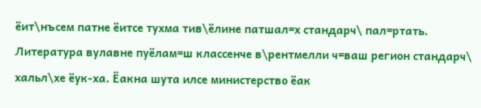ёит\нъсем патне ёитсе тухма тив\ёлине патшал=х стандарч\ пал=ртать. Литература вулавне пуёлам=ш классенче в\рентмелли ч=ваш регион стандарч\ хальл\хе ёук-ха. Ёакна шута илсе министерство ёак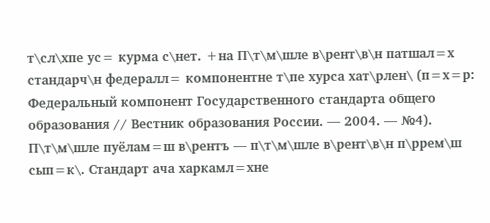т\сл\хпе ус= курма с\нет. +на П\т\м\шле в\рент\в\н патшал=х стандарч\н федералл= компонентне т\пе хурса хат\рлен\ (п=х=р: Федеральный компонент Государственного стандарта общего образования // Вестник образования России. — 2004. — №4).
П\т\м\шле пуёлам=ш в\рентъ — п\т\м\шле в\рент\в\н п\ррем\ш сып=к\. Стандарт ача харкамл=хне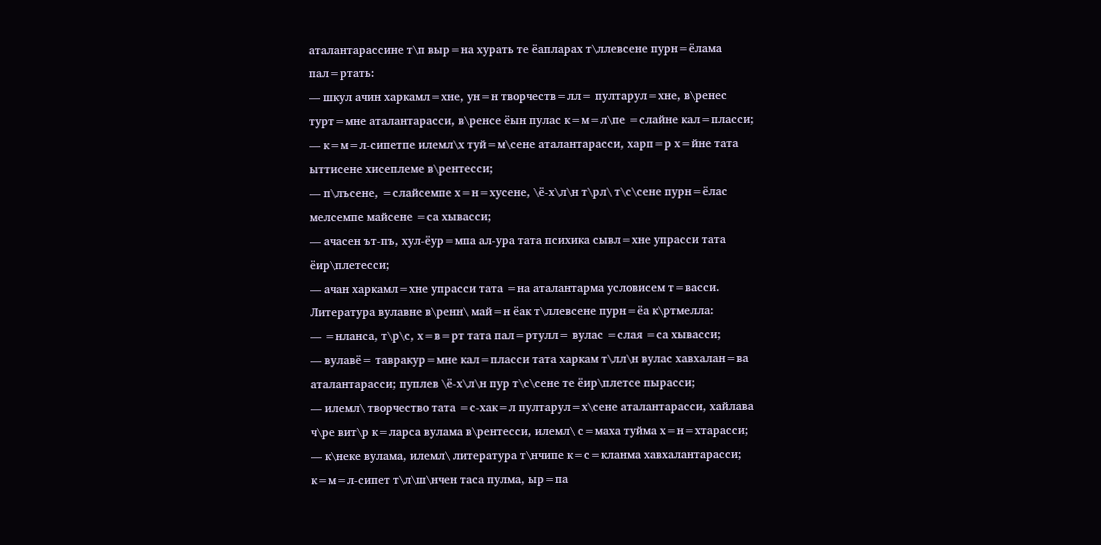аталантарассине т\п выр=на хурать те ёапларах т\ллевсене пурн=ёлама пал=ртать:
— шкул ачин харкамл=хне, ун=н творчеств=лл= пултарул=хне, в\ренес турт=мне аталантарасси, в\ренсе ёын пулас к=м=л\пе =слайне кал=пласси;
— к=м=л-сипетпе илемл\х туй=м\сене аталантарасси, харп=р х=йне тата ыттисене хисеплеме в\рентесси;
— п\лъсене, =слайсемпе х=н=хусене, \ё-х\л\н т\рл\ т\с\сене пурн=ёлас мелсемпе майсене =са хывасси;
— ачасен ът-пъ, хул-ёур=мпа ал-ура тата психика сывл=хне упрасси тата ёир\плетесси;
— ачан харкамл=хне упрасси тата =на аталантарма условисем т=васси.
Литература вулавне в\ренн\ май=н ёак т\ллевсене пурн=ёа к\ртмелла:
— =нланса, т\р\с, х=в=рт тата пал=ртулл= вулас =слая =са хывасси;
— вулавё= тавракур=мне кал=пласси тата харкам т\лл\н вулас хавхалан=ва аталантарасси; пуплев \ё-х\л\н пур т\с\сене те ёир\плетсе пырасси;
— илемл\ творчество тата =с-хак=л пултарул=х\сене аталантарасси, хайлава ч\ре вит\р к=ларса вулама в\рентесси, илемл\ с=маха туйма х=н=хтарасси;
— к\неке вулама, илемл\ литература т\нчипе к=с=кланма хавхалантарасси; к=м=л-сипет т\л\ш\нчен таса пулма, ыр=па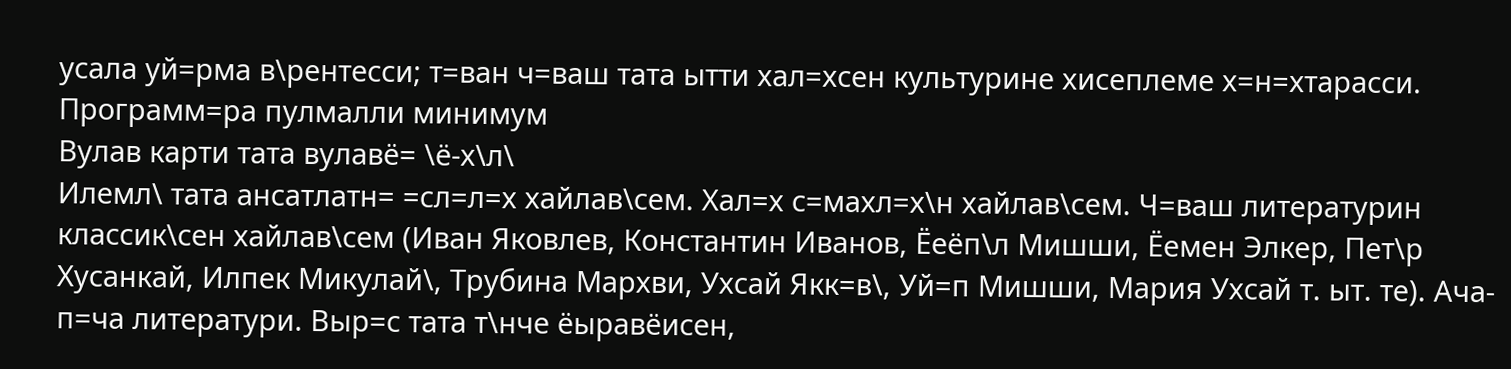усала уй=рма в\рентесси; т=ван ч=ваш тата ытти хал=хсен культурине хисеплеме х=н=хтарасси.
Программ=ра пулмалли минимум
Вулав карти тата вулавё= \ё-х\л\
Илемл\ тата ансатлатн= =сл=л=х хайлав\сем. Хал=х с=махл=х\н хайлав\сем. Ч=ваш литературин классик\сен хайлав\сем (Иван Яковлев, Константин Иванов, Ёеёп\л Мишши, Ёемен Элкер, Пет\р Хусанкай, Илпек Микулай\, Трубина Мархви, Ухсай Якк=в\, Уй=п Мишши, Мария Ухсай т. ыт. те). Ача-п=ча литератури. Выр=с тата т\нче ёыравёисен,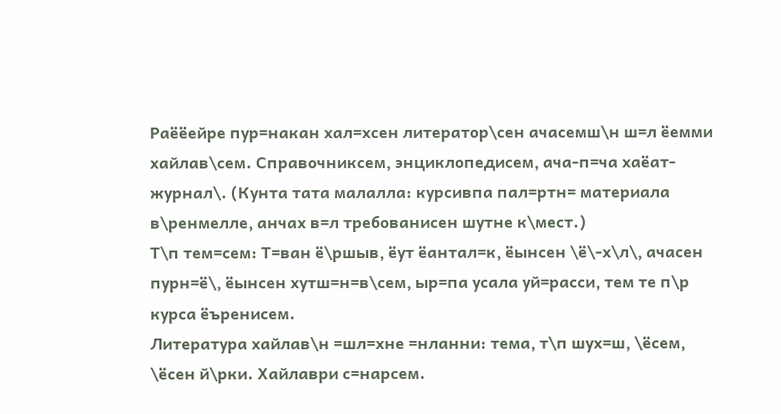Раёёейре пур=накан хал=хсен литератор\сен ачасемш\н ш=л ёемми хайлав\сем. Справочниксем, энциклопедисем, ача-п=ча хаёат-журнал\. (Кунта тата малалла: курсивпа пал=ртн= материала в\ренмелле, анчах в=л требованисен шутне к\мест.)
Т\п тем=сем: Т=ван ё\ршыв, ёут ёантал=к, ёынсен \ё\-х\л\, ачасен пурн=ё\, ёынсен хутш=н=в\сем, ыр=па усала уй=расси, тем те п\р курса ёъренисем.
Литература хайлав\н =шл=хне =нланни: тема, т\п шух=ш, \ёсем, \ёсен й\рки. Хайлаври с=нарсем.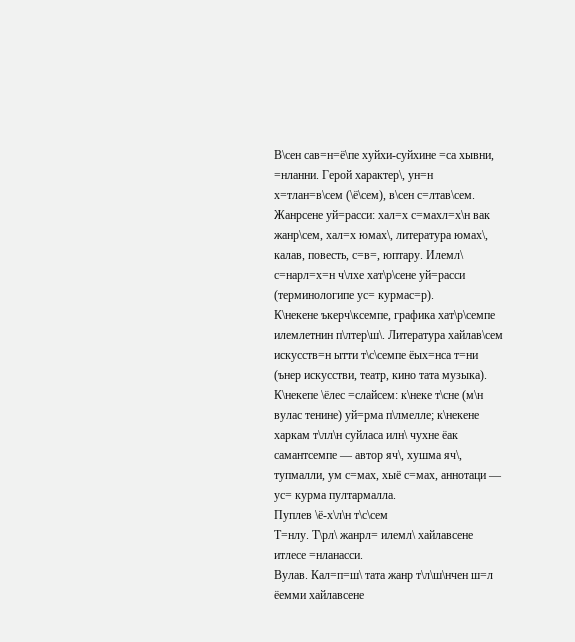В\сен сав=н=ё\пе хуйхи-суйхине =са хывни, =нланни. Герой характер\, ун=н х=тлан=в\сем (\ё\сем), в\сен с=лтав\сем.
Жанрсене уй=расси: хал=х с=махл=х\н вак жанр\сем, хал=х юмах\, литература юмах\, калав, повесть, с=в=, юптару. Илемл\ с=нарл=х=н ч\лхе хат\р\сене уй=расси (терминологипе ус= курмас=р).
К\некене ъкерч\ксемпе, графика хат\р\семпе илемлетнин п\лтер\ш\. Литература хайлав\сем искусств=н ытти т\с\семпе ёых=нса т=ни (ънер искусстви, театр, кино тата музыка).
К\некепе \ёлес =слайсем: к\неке т\сне (м\н вулас тенине) уй=рма п\лмелле; к\некене харкам т\лл\н суйласа илн\ чухне ёак самантсемпе — автор яч\, хушма яч\, тупмалли, ум с=мах, хыё с=мах, аннотаци — ус= курма пултармалла.
Пуплев \ё-х\л\н т\с\сем
Т=нлу. Т\рл\ жанрл= илемл\ хайлавсене итлесе =нланасси.
Вулав. Кал=п=ш\ тата жанр т\л\ш\нчен ш=л ёемми хайлавсене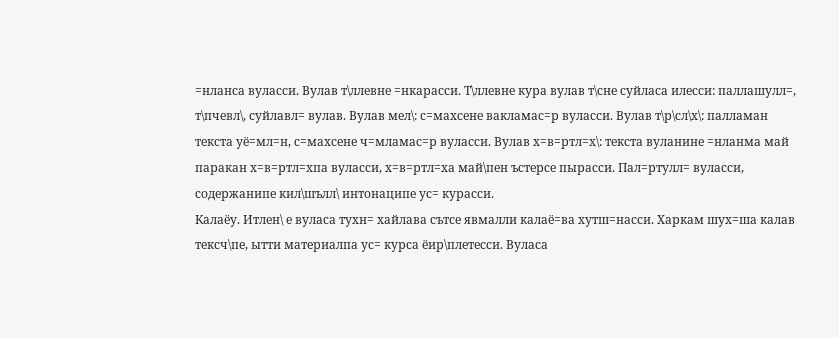=нланса вуласси. Вулав т\ллевне =нкарасси. Т\ллевне кура вулав т\сне суйласа илесси: паллашулл=, т\пчевл\, суйлавл= вулав. Вулав мел\: с=махсене вакламас=р вуласси. Вулав т\р\сл\х\: палламан текста уё=мл=н, с=махсене ч=мламас=р вуласси. Вулав х=в=ртл=х\: текста вуланине =нланма май паракан х=в=ртл=хпа вуласси, х=в=ртл=ха май\пен ъстерсе пырасси. Пал=ртулл= вуласси, содержанипе кил\шълл\ интонаципе ус= курасси.
Калаёу. Итлен\ е вуласа тухн= хайлава сътсе явмалли калаё=ва хутш=насси. Харкам шух=ша калав тексч\пе, ытти материалпа ус= курса ёир\плетесси. Вуласа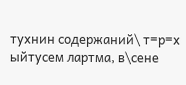тухнин содержаний\ т=р=х ыйтусем лартма, в\сене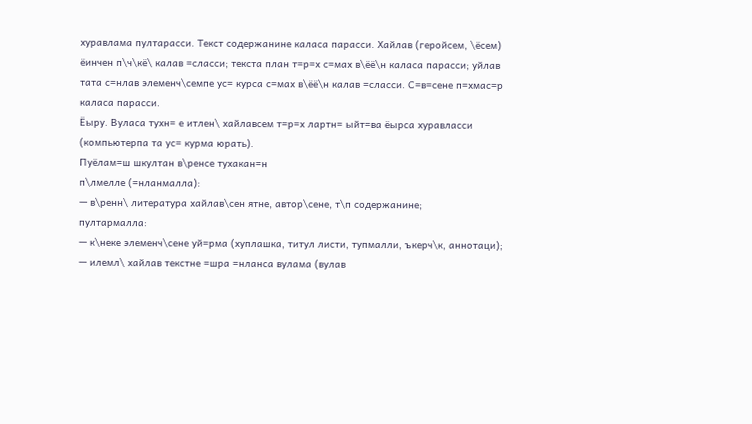хуравлама пултарасси. Текст содержанине каласа парасси. Хайлав (геройсем, \ёсем) ёинчен п\ч\кё\ калав =сласси; текста план т=р=х с=мах в\ёё\н каласа парасси; уйлав тата с=нлав элеменч\семпе ус= курса с=мах в\ёё\н калав =сласси. С=в=сене п=хмас=р каласа парасси.
Ёыру. Вуласа тухн= е итлен\ хайлавсем т=р=х лартн= ыйт=ва ёырса хуравласси (компьютерпа та ус= курма юрать).
Пуёлам=ш шкултан в\ренсе тухакан=н
п\лмелле (=нланмалла):
— в\ренн\ литература хайлав\сен ятне, автор\сене, т\п содержанине;
пултармалла:
— к\неке элеменч\сене уй=рма (хуплашка, титул листи, тупмалли, ъкерч\к, аннотаци);
— илемл\ хайлав текстне =шра =нланса вулама (вулав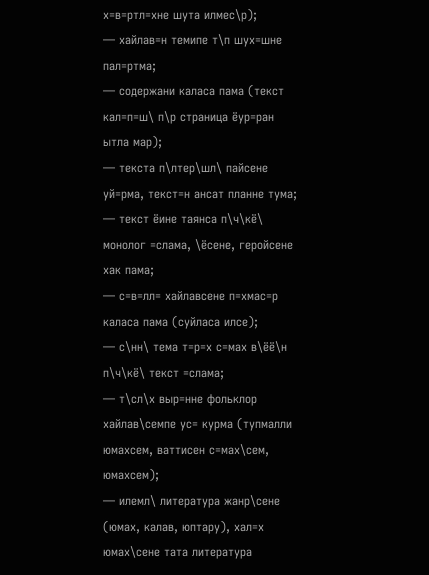х=в=ртл=хне шута илмес\р);
— хайлав=н темипе т\п шух=шне пал=ртма;
— содержани каласа пама (текст кал=п=ш\ п\р страница ёур=ран ытла мар);
— текста п\лтер\шл\ пайсене уй=рма, текст=н ансат планне тума;
— текст ёине таянса п\ч\кё\ монолог =слама, \ёсене, геройсене хак пама;
— с=в=лл= хайлавсене п=хмас=р каласа пама (суйласа илсе);
— с\нн\ тема т=р=х с=мах в\ёё\н п\ч\кё\ текст =слама;
— т\сл\х выр=нне фольклор хайлав\семпе ус= курма (тупмалли юмахсем, ваттисен с=мах\сем, юмахсем);
— илемл\ литература жанр\сене (юмах, калав, юптару), хал=х юмах\сене тата литература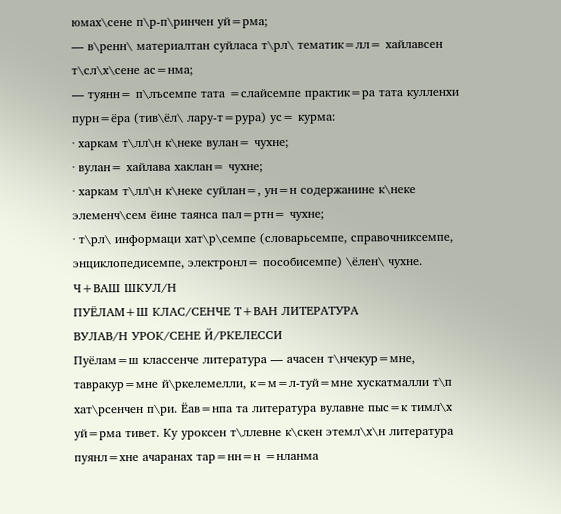юмах\сене п\р-п\ринчен уй=рма;
— в\ренн\ материалтан суйласа т\рл\ тематик=лл= хайлавсен т\сл\х\сене ас=нма;
— туянн= п\лъсемпе тата =слайсемпе практик=ра тата кулленхи пурн=ёра (тив\ёл\ лару-т=рура) ус= курма:
· харкам т\лл\н к\неке вулан= чухне;
· вулан= хайлава хаклан= чухне;
· харкам т\лл\н к\неке суйлан=, ун=н содержанине к\неке элеменч\сем ёине таянса пал=ртн= чухне;
· т\рл\ информаци хат\р\семпе (словарьсемпе, справочниксемпе, энциклопедисемпе, электронл= пособисемпе) \ёлен\ чухне.
Ч+ВАШ ШКУЛ/Н
ПУЁЛАМ+Ш КЛАС/СЕНЧЕ Т+ВАН ЛИТЕРАТУРА
ВУЛАВ/Н УРОК/СЕНЕ Й/РКЕЛЕССИ
Пуёлам=ш классенче литература — ачасен т\нчекур=мне, тавракур=мне й\ркелемелли, к=м=л-туй=мне хускатмалли т\п хат\рсенчен п\ри. Ёав=нпа та литература вулавне пыс=к тимл\х уй=рма тивет. Ку уроксен т\ллевне к\скен этемл\х\н литература пуянл=хне ачаранах тар=нн=н =нланма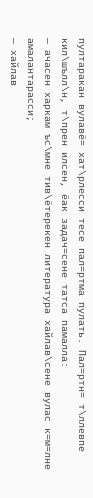пултаракан вулавё= хат\рлесси тесе пал=ртма пулать. Пал=ртн= т\ллевпе кил\шълл\н, т\прен илсен, ёак задач=сене татса памалла:
— ачасен харкам ъс\мне тив\ётерекен литература хайлав\сене вулас к=м=лне амалантарасси;
— хайлав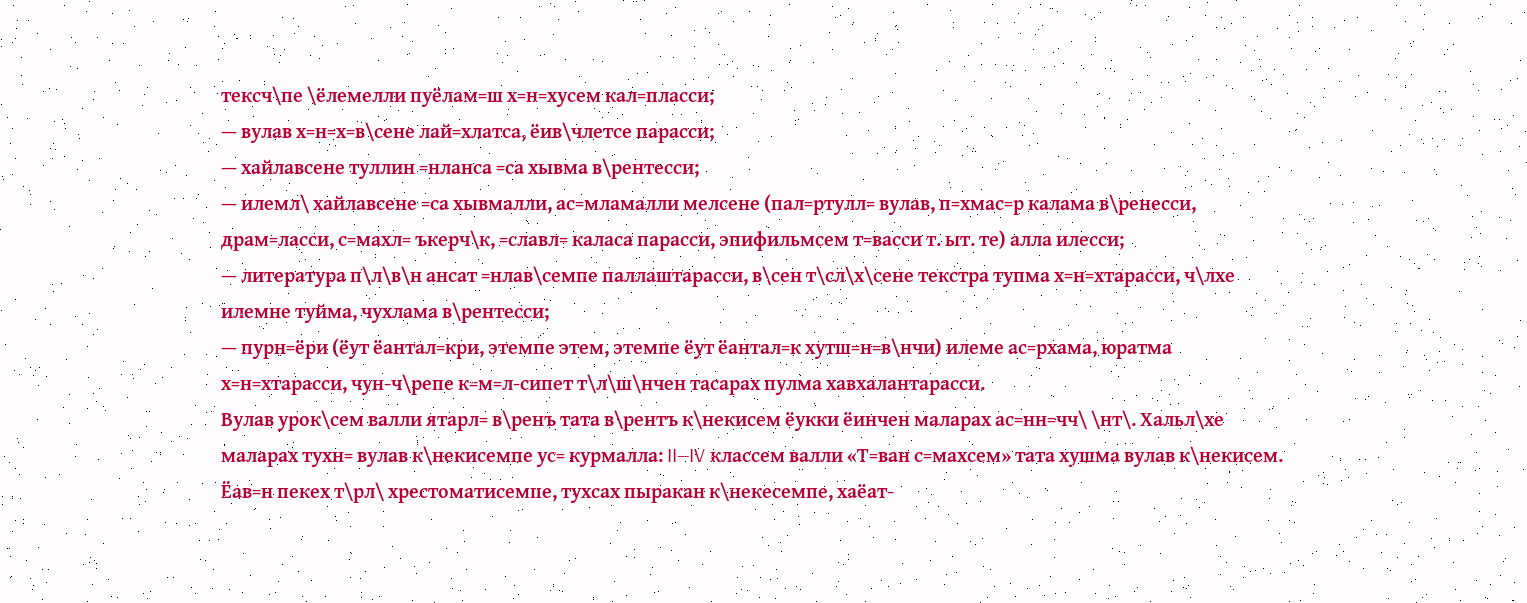тексч\пе \ёлемелли пуёлам=ш х=н=хусем кал=пласси;
— вулав х=н=х=в\сене лай=хлатса, ёив\члетсе парасси;
— хайлавсене туллин =нланса =са хывма в\рентесси;
— илемл\ хайлавсене =са хывмалли, ас=мламалли мелсене (пал=ртулл= вулав, п=хмас=р калама в\ренесси, драм=ласси, с=махл= ъкерч\к, =славл= каласа парасси, эпифильмсем т=васси т. ыт. те) алла илесси;
— литература п\л\в\н ансат =нлав\семпе паллаштарасси, в\сен т\сл\х\сене текстра тупма х=н=хтарасси, ч\лхе илемне туйма, чухлама в\рентесси;
— пурн=ёри (ёут ёантал=кри, этемпе этем, этемпе ёут ёантал=к хутш=н=в\нчи) илеме ас=рхама, юратма х=н=хтарасси, чун-ч\репе к=м=л-сипет т\л\ш\нчен тасарах пулма хавхалантарасси.
Вулав урок\сем валли ятарл= в\ренъ тата в\рентъ к\некисем ёукки ёинчен маларах ас=нн=чч\ \нт\. Хальл\хе маларах тухн= вулав к\некисемпе ус= курмалла: II—IV классем валли «Т=ван с=махсем» тата хушма вулав к\некисем. Ёав=н пекех т\рл\ хрестоматисемпе, тухсах пыракан к\некесемпе, хаёат-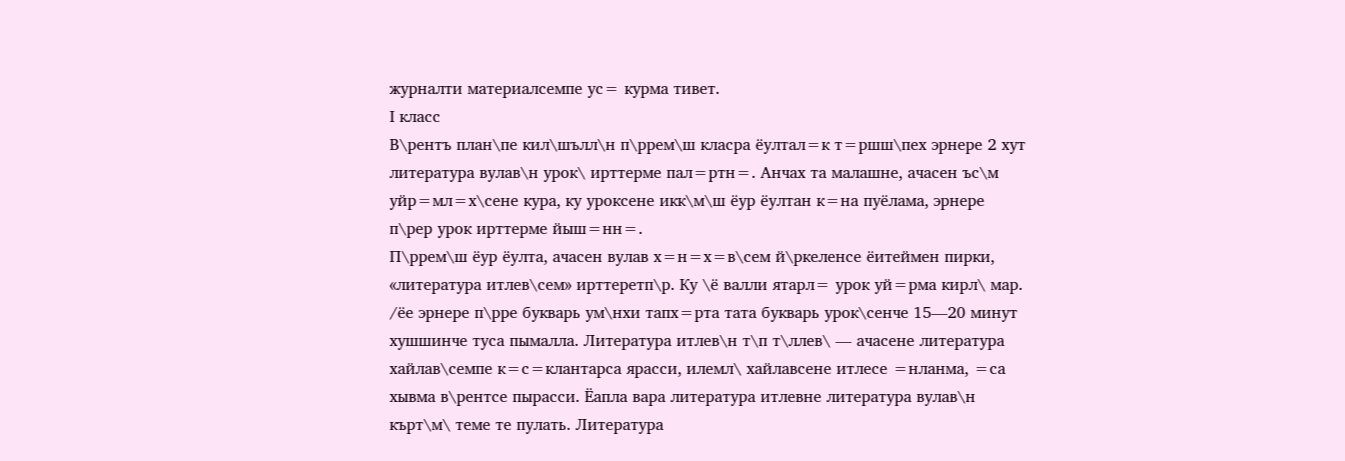журналти материалсемпе ус= курма тивет.
I класс
В\рентъ план\пе кил\шълл\н п\ррем\ш класра ёултал=к т=ршш\пех эрнере 2 хут литература вулав\н урок\ ирттерме пал=ртн=. Анчах та малашне, ачасен ъс\м уйр=мл=х\сене кура, ку уроксене икк\м\ш ёур ёултан к=на пуёлама, эрнере п\рер урок ирттерме йыш=нн=.
П\ррем\ш ёур ёулта, ачасен вулав х=н=х=в\сем й\ркеленсе ёитеймен пирки, «литература итлев\сем» ирттеретп\р. Ку \ё валли ятарл= урок уй=рма кирл\ мар. /ёе эрнере п\рре букварь ум\нхи тапх=рта тата букварь урок\сенче 15—20 минут хушшинче туса пымалла. Литература итлев\н т\п т\ллев\ — ачасене литература хайлав\семпе к=с=клантарса ярасси, илемл\ хайлавсене итлесе =нланма, =са хывма в\рентсе пырасси. Ёапла вара литература итлевне литература вулав\н кърт\м\ теме те пулать. Литература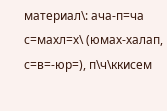материал\: ача-п=ча с=махл=х\ (юмах-халап, с=в=-юр=), п\ч\ккисем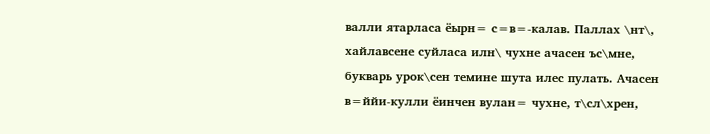валли ятарласа ёырн= с=в=-калав. Паллах \нт\, хайлавсене суйласа илн\ чухне ачасен ъс\мне, букварь урок\сен темине шута илес пулать. Ачасен в=ййи-кулли ёинчен вулан= чухне, т\сл\хрен,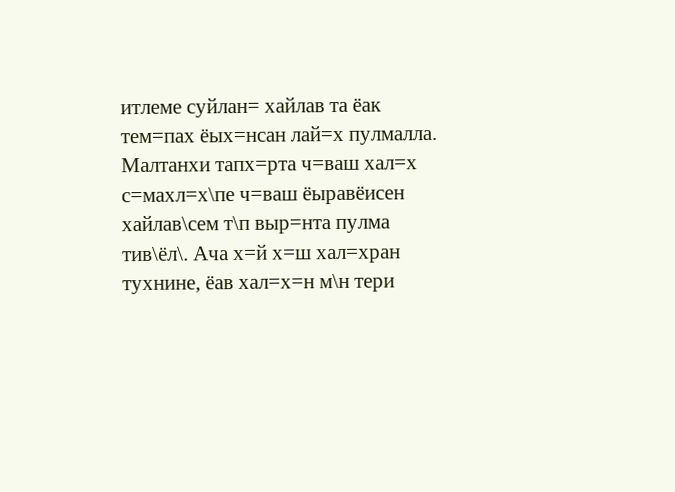итлеме суйлан= хайлав та ёак тем=пах ёых=нсан лай=х пулмалла.
Малтанхи тапх=рта ч=ваш хал=х с=махл=х\пе ч=ваш ёыравёисен хайлав\сем т\п выр=нта пулма тив\ёл\. Ача х=й х=ш хал=хран тухнине, ёав хал=х=н м\н тери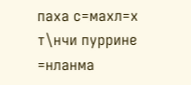паха с=махл=х т\нчи пуррине =нланма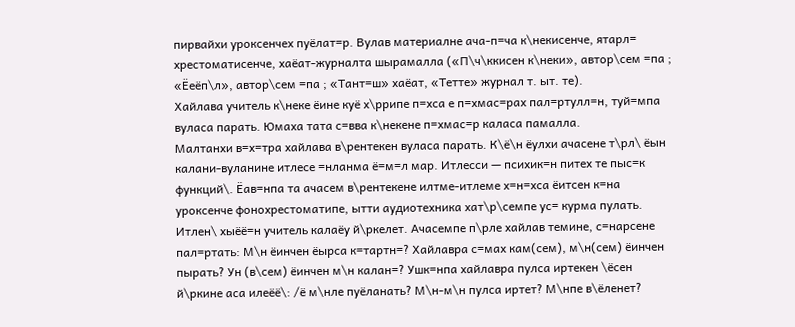пирвайхи уроксенчех пуёлат=р. Вулав материалне ача-п=ча к\некисенче, ятарл= хрестоматисенче, хаёат-журналта шырамалла («П\ч\ккисен к\неки», автор\сем =па ; «Ёеёп\л», автор\сем =па ; «Тант=ш» хаёат, «Тетте» журнал т. ыт. те).
Хайлава учитель к\неке ёине куё х\ррипе п=хса е п=хмас=рах пал=ртулл=н, туй=мпа вуласа парать. Юмаха тата с=вва к\некене п=хмас=р каласа памалла.
Малтанхи в=х=тра хайлава в\рентекен вуласа парать. К\ё\н ёулхи ачасене т\рл\ ёын калани-вуланине итлесе =нланма ё=м=л мар. Итлесси — психик=н питех те пыс=к функций\. Ёав=нпа та ачасем в\рентекене илтме-итлеме х=н=хса ёитсен к=на уроксенче фонохрестоматипе, ытти аудиотехника хат\р\семпе ус= курма пулать.
Итлен\ хыёё=н учитель калаёу й\ркелет. Ачасемпе п\рле хайлав темине, с=нарсене пал=ртать: М\н ёинчен ёырса к=тартн=? Хайлавра с=мах кам(сем), м\н(сем) ёинчен пырать? Ун (в\сем) ёинчен м\н калан=? Ушк=нпа хайлавра пулса иртекен \ёсен й\ркине аса илеёё\: /ё м\нле пуёланать? М\н-м\н пулса иртет? М\нпе в\ёленет?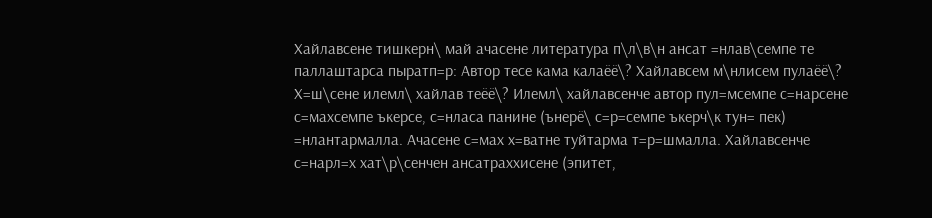Хайлавсене тишкерн\ май ачасене литература п\л\в\н ансат =нлав\семпе те паллаштарса пыратп=р: Автор тесе кама калаёё\? Хайлавсем м\нлисем пулаёё\? Х=ш\сене илемл\ хайлав теёё\? Илемл\ хайлавсенче автор пул=мсемпе с=нарсене с=махсемпе ъкерсе, с=нласа панине (ънерё\ с=р=семпе ъкерч\к тун= пек) =нлантармалла. Ачасене с=мах х=ватне туйтарма т=р=шмалла. Хайлавсенче с=нарл=х хат\р\сенчен ансатраххисене (эпитет,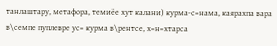танлаштару, метафора, темиёе хут калани) курма-с=нама, каярахпа вара в\семпе пуплевре ус= курма в\рентсе, х=н=хтарса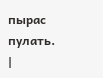пырас пулать.
|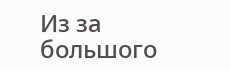Из за большого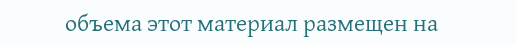объема этот материал размещен на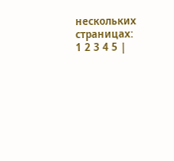нескольких страницах:
1 2 3 4 5 |